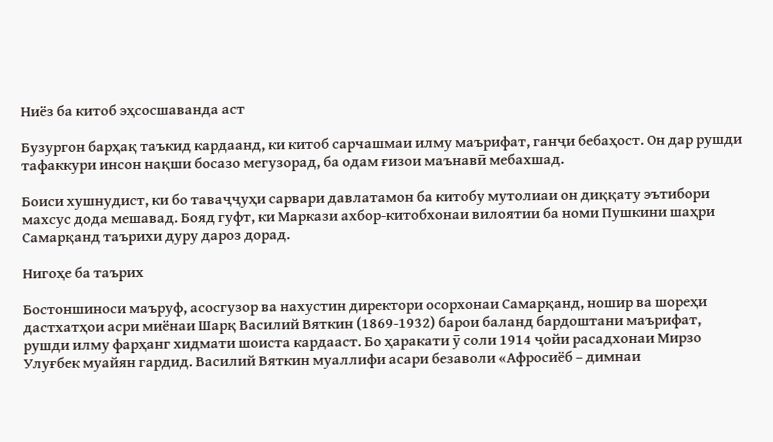Ниёз ба китоб эҳсосшаванда аст

Бузургон барҳақ таъкид кардаанд, ки китоб сарчашмаи илму маърифат, ганҷи бебаҳост. Он дар рушди тафаккури инсон нақши босазо мегузорад, ба одам ғизои маънавӣ мебахшад.

Боиси хушнудист, ки бо таваҷҷуҳи сарвари давлатамон ба китобу мутолиаи он диққату эътибори махсус дода мешавад. Бояд гуфт, ки Маркази ахбор-китобхонаи вилоятии ба номи Пушкини шаҳри Самарқанд таърихи дуру дароз дорад.

Нигоҳе ба таърих

Бостоншиноси маъруф, асосгузор ва нахустин директори осорхонаи Самарқанд, ношир ва шореҳи дастхатҳои асри миёнаи Шарқ Василий Вяткин (1869-1932) барои баланд бардоштани маърифат, рушди илму фарҳанг хидмати шоиста кардааст. Бо ҳаракати ӯ соли 1914 ҷойи расадхонаи Мирзо Улуғбек муайян гардид. Василий Вяткин муаллифи асари безаволи «Афросиёб – димнаи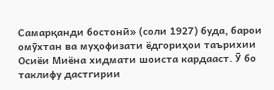Самарқанди бостонӣ» (соли 1927) буда, барои омӯхтан ва муҳофизати ёдгориҳои таърихии Осиёи Миёна хидмати шоиста кардааст. Ӯ бо таклифу дастгирии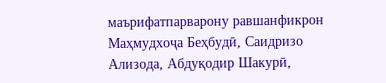маърифатпарварону равшанфикрон Маҳмудхоҷа Беҳбудӣ, Саидризо Ализода, Абдуқодир Шакурӣ,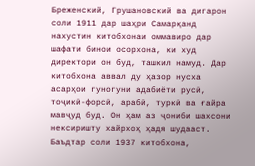Бреженский, Грушановский ва дигарон соли 1911 дар шаҳри Самарқанд нахустин китобхонаи оммавиро дар шафати бинои осорхона, ки худ директори он буд, ташкил намуд. Дар китобхона аввал ду ҳазор нусха асарҳои гуногуни адабиёти русӣ, тоҷикӣ-форсӣ, арабӣ, туркӣ ва ғайра мавҷуд буд. Он ҳам аз ҷониби шахсони нексиришту хайрхоҳ ҳадя шудааст. Баъдтар соли 1937 китобхона,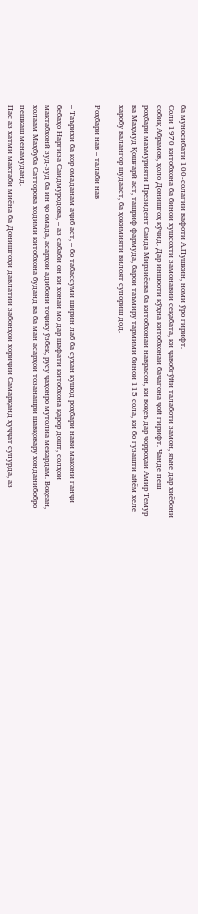ба муносибати 100-солагии вафоти А.Пушкин, номи ӯро гирифт.
Соли 1970 китобхона ба бинои хушсохти замонавии сеқабата, ки ҷавобгӯйи талаботи замон, яъне дар хиёбони собиқ Абрамов, ҳоло Донишгоҳ кӯчид. Дар иншооти кӯҳна китобхонаи бачагона ҷой гирифт. Чанде пеш роҳбари маъмурияти Президент Саида Мирзиёева ба китобхонаи наврасон, ки воқеъ дар чорроҳаи Амир Темур ва Маҳмуд Қошғарӣ аст, ташриф фармуда, барои таъмиру тармими бинои 115 сола, ки бо гузашти айём хеле харобу валангор шудааст, ба ҳокимияти вилоят супориш дод.

Роҳбари нав – талаби нав

– Таърихи ба кор омаданам аҷиб аст, – бо табассуми ширин лаб ба сухан кушод роҳбари нави макони ганҷи бебаҳо Наргиза Саидмуродова, – аз сабаби он ки хонаи мо дар шафати китобхона қарор дошт, солҳои мактабхонӣ зуд-зуд ба ин ҷо омада, асарҳои адибони тоҷику ӯзбек, русу ҷаҳонро мутолиа мекардам. Воқеан, холаам Маҳбуба Сатторова ходими китобхона буданд ва ба ман асарҳои тозанашри шавқовару хонданибобро пешкаш менамуданд.
Пас аз хатми мактаби миёна ба Донишгоҳи давлатии забонҳои хориҷии Самарқанд ҳуҷҷат супурда, аз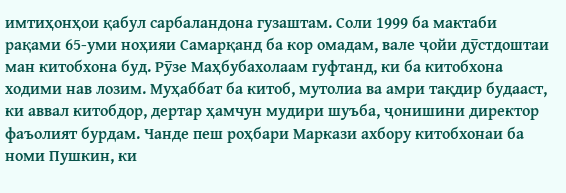имтиҳонҳои қабул сарбаландона гузаштам. Соли 1999 ба мактаби рақами 65-уми ноҳияи Самарқанд ба кор омадам, вале ҷойи дӯстдоштаи ман китобхона буд. Рӯзе Маҳбубахолаам гуфтанд, ки ба китобхона ходими нав лозим. Муҳаббат ба китоб, мутолиа ва амри тақдир будааст, ки аввал китобдор, дертар ҳамчун мудири шуъба, ҷонишини директор фаъолият бурдам. Чанде пеш роҳбари Маркази ахбору китобхонаи ба номи Пушкин, ки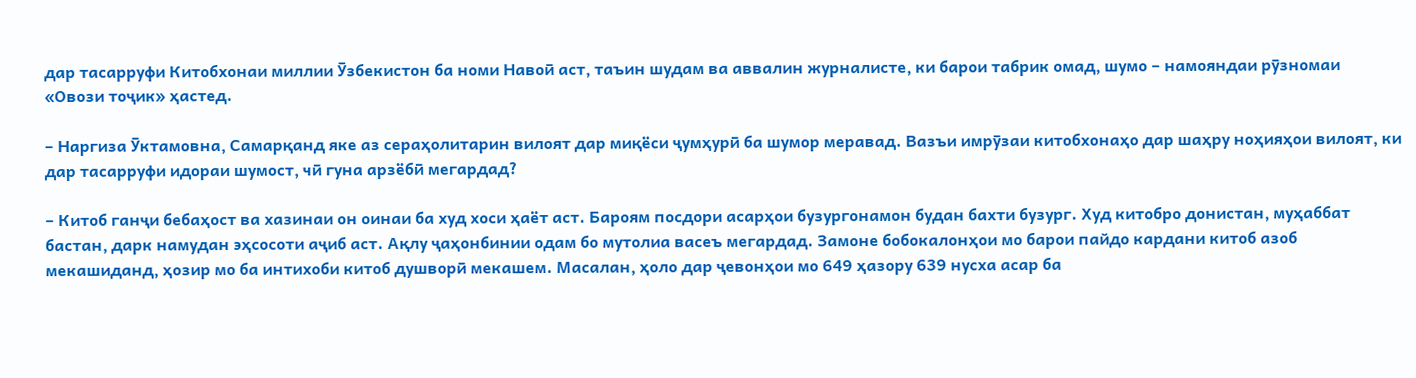дар тасарруфи Китобхонаи миллии Ӯзбекистон ба номи Навоӣ аст, таъин шудам ва аввалин журналисте, ки барои табрик омад, шумо – намояндаи рӯзномаи «Овози тоҷик» ҳастед.

– Наргиза Ӯктамовна, Самарқанд яке аз сераҳолитарин вилоят дар миқёси ҷумҳурӣ ба шумор меравад. Вазъи имрӯзаи китобхонаҳо дар шаҳру ноҳияҳои вилоят, ки дар тасарруфи идораи шумост, чӣ гуна арзёбӣ мегардад?

– Китоб ганҷи бебаҳост ва хазинаи он оинаи ба худ хоси ҳаёт аст. Бароям посдори асарҳои бузургонамон будан бахти бузург. Худ китобро донистан, муҳаббат бастан, дарк намудан эҳсосоти аҷиб аст. Ақлу ҷаҳонбинии одам бо мутолиа васеъ мегардад. Замоне бобокалонҳои мо барои пайдо кардани китоб азоб мекашиданд, ҳозир мо ба интихоби китоб душворӣ мекашем. Масалан, ҳоло дар ҷевонҳои мо 649 ҳазору 639 нусха асар ба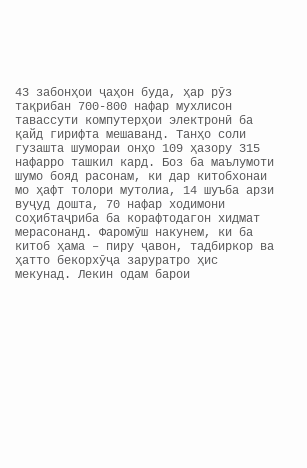43 забонҳои ҷаҳон буда, ҳар рӯз тақрибан 700-800 нафар мухлисон тавассути компутерҳои электронӣ ба қайд гирифта мешаванд. Танҳо соли гузашта шумораи онҳо 109 ҳазору 315 нафарро ташкил кард. Боз ба маълумоти шумо бояд расонам, ки дар китобхонаи мо ҳафт толори мутолиа, 14 шуъба арзи вуҷуд дошта, 70 нафар ходимони соҳибтаҷриба ба корафтодагон хидмат мерасонанд. Фаромӯш накунем, ки ба китоб ҳама – пиру ҷавон, тадбиркор ва ҳатто бекорхӯҷа заруратро ҳис мекунад. Лекин одам барои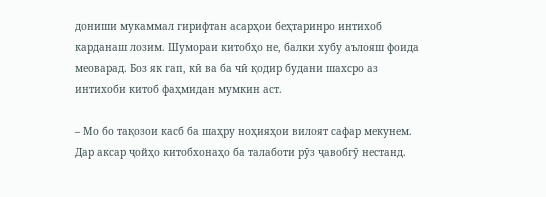дониши мукаммал гирифтан асарҳои беҳтаринро интихоб карданаш лозим. Шумораи китобҳо не, балки хубу аълояш фоида меоварад. Боз як гап, кӣ ва ба чӣ қодир будани шахсро аз интихоби китоб фаҳмидан мумкин аст.

– Мо бо тақозои касб ба шаҳру ноҳияҳои вилоят сафар мекунем. Дар аксар ҷойҳо китобхонаҳо ба талаботи рӯз ҷавобгӯ нестанд.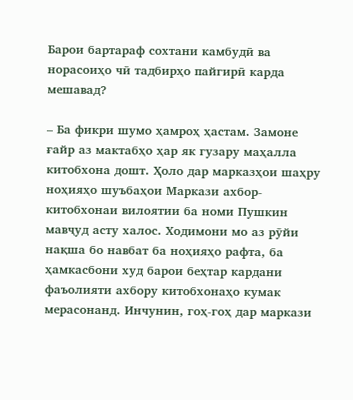Барои бартараф сохтани камбудӣ ва норасоиҳо чӣ тадбирҳо пайгирӣ карда мешавад?

– Ба фикри шумо ҳамроҳ ҳастам. Замоне ғайр аз мактабҳо ҳар як гузару маҳалла китобхона дошт. Ҳоло дар марказҳои шаҳру ноҳияҳо шуъбаҳои Маркази ахбор-китобхонаи вилоятии ба номи Пушкин мавҷуд асту халос. Ходимони мо аз рӯйи нақша бо навбат ба ноҳияҳо рафта, ба ҳамкасбони худ барои беҳтар кардани фаъолияти ахбору китобхонаҳо кумак мерасонанд. Инчунин, гоҳ-гоҳ дар маркази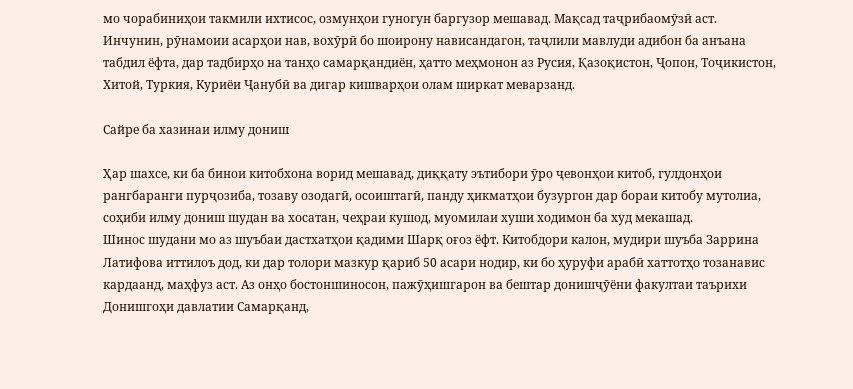мо чорабиниҳои такмили ихтисос, озмунҳои гуногун баргузор мешавад. Мақсад таҷрибаомӯзӣ аст.
Инчунин, рӯнамоии асарҳои нав, вохӯрӣ бо шоирону нависандагон, таҷлили мавлуди адибон ба анъана табдил ёфта, дар тадбирҳо на танҳо самарқандиён, ҳатто меҳмонон аз Русия, Қазоқистон, Ҷопон, Тоҷикистон, Хитой, Туркия, Куриёи Ҷанубӣ ва дигар кишварҳои олам ширкат меварзанд.

Сайре ба хазинаи илму дониш

Ҳар шахсе, ки ба бинои китобхона ворид мешавад, диққату эътибори ӯро ҷевонҳои китоб, гулдонҳои рангбаранги пурҷозиба, тозаву озодагӣ, осоиштагӣ, панду ҳикматҳои бузургон дар бораи китобу мутолиа, соҳиби илму дониш шудан ва хосатан, чеҳраи кушод, муомилаи хуши ходимон ба худ мекашад.
Шинос шудани мо аз шуъбаи дастхатҳои қадими Шарқ оғоз ёфт. Китобдори калон, мудири шуъба Заррина Латифова иттилоъ дод, ки дар толори мазкур қариб 50 асари нодир, ки бо ҳуруфи арабӣ хаттотҳо тозанавис кардаанд, маҳфуз аст. Аз онҳо бостоншиносон, пажӯҳишгарон ва бештар донишҷӯёни факултаи таърихи Донишгоҳи давлатии Самарқанд,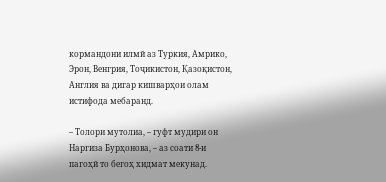кормандони илмӣ аз Туркия, Амрико, Эрон, Венгрия, Тоҷикистон, Қазоқистон, Англия ва дигар кишварҳои олам истифода мебаранд.

– Толори мутолиа, – гуфт мудири он Наргиза Бурҳонова, – аз соати 8-и пагоҳӣ то бегоҳ хидмат мекунад.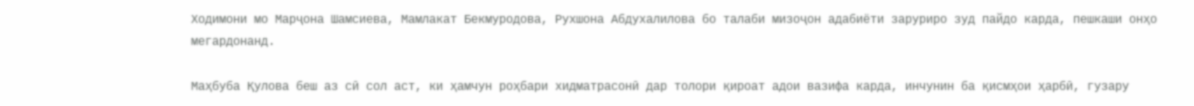Ходимони мо Марҷона Шамсиева, Мамлакат Бекмуродова, Рухшона Абдухалилова бо талаби мизоҷон адабиёти заруриро зуд пайдо карда, пешкаши онҳо мегардонанд.

Маҳбуба Қулова беш аз сӣ сол аст, ки ҳамчун роҳбари хидматрасонӣ дар толори қироат адои вазифа карда, инчунин ба қисмҳои ҳарбӣ, гузару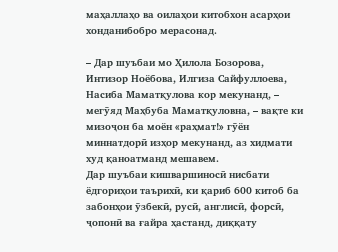маҳаллаҳо ва оилаҳои китобхон асарҳои хонданибобро мерасонад.

– Дар шуъбаи мо Ҳилола Бозорова, Интизор Ноёбова, Илгиза Сайфуллоева, Насиба Маматқулова кор мекунанд, – мегӯяд Маҳбуба Маматқуловна, – вақте ки мизоҷон ба моён «раҳмат!» гӯён миннатдорӣ изҳор мекунанд, аз хидмати худ қаноатманд мешавем.
Дар шуъбаи кишваршиносӣ нисбати ёдгориҳои таърихӣ, ки қариб 600 китоб ба забонҳои ӯзбекӣ, русӣ, англисӣ, форсӣ, ҷопонӣ ва ғайра ҳастанд, диққату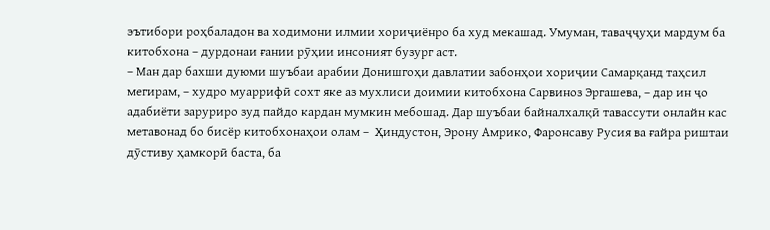эътибори роҳбаладон ва ходимони илмии хориҷиёнро ба худ мекашад. Умуман, таваҷҷуҳи мардум ба китобхона – дурдонаи ғании рӯҳии инсоният бузург аст.
– Ман дар бахши дуюми шуъбаи арабии Донишгоҳи давлатии забонҳои хориҷии Самарқанд таҳсил мегирам, – худро муаррифӣ сохт яке аз мухлиси доимии китобхона Сарвиноз Эргашева, – дар ин ҷо адабиёти заруриро зуд пайдо кардан мумкин мебошад. Дар шуъбаи байналхалқӣ тавассути онлайн кас метавонад бо бисёр китобхонаҳои олам –  Ҳиндустон, Эрону Амрико, Фаронсаву Русия ва ғайра риштаи дӯстиву ҳамкорӣ баста, ба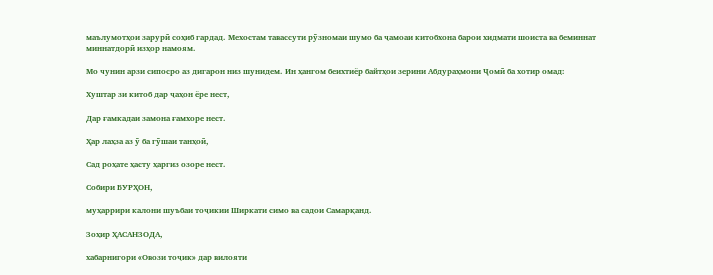маълумотҳои зарурӣ соҳиб гардад. Мехостам тавассути рӯзномаи шумо ба ҷамоаи китобхона барои хидмати шоиста ва беминнат миннатдорӣ изҳор намоям.

Мо чунин арзи сипосро аз дигарон низ шунидем. Ин ҳангом беихтиёр байтҳои зерини Абдураҳмони Ҷомӣ ба хотир омад:

Хуштар зи китоб дар ҷаҳон ёре нест,

Дар ғамкадаи замона ғамхоре нест.

Ҳар лаҳза аз ӯ ба гӯшаи танҳоӣ,

Сад роҳате ҳасту ҳаргиз озоре нест.

Собири БУРҲОН,

муҳаррири калони шуъбаи тоҷикии Ширкати симо ва садои Самарқанд.

Зоҳир ҲАСАНЗОДА,

хабарнигори «Овози тоҷик» дар вилояти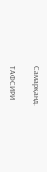Самарқанд.

ТАФСИРИ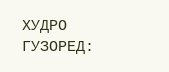ХУДРО ГУЗОРЕД: